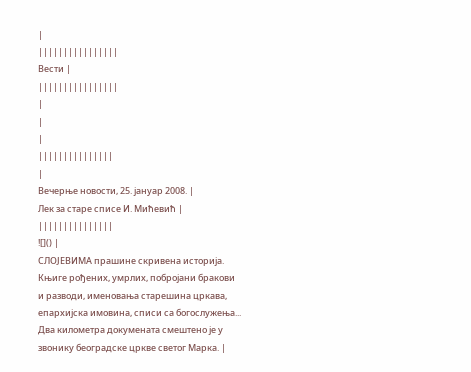|
||||||||||||||||
Вести |
||||||||||||||||
|
|
|
|||||||||||||||
|
Вечерње новости, 25. јануар 2008. |
Лек за старе списе И. Мићевић |
|||||||||||||||
![]() |
СЛОЈЕВИМА прашине скривена историја. Књиге рођених, умрлих, побројани бракови и разводи, именовања старешина цркава, епархијска имовина, списи са богослужења... Два километра докумената смештено је у звонику београдске цркве светог Марка. |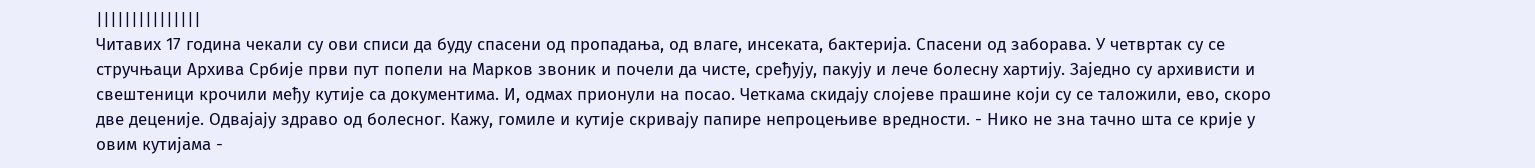|||||||||||||||
Читавих 17 година чекали су ови списи да буду спасени од пропадања, од влаге, инсеката, бактерија. Спасени од заборава. У четвртак су се стручњаци Архива Србије први пут попели на Марков звоник и почели да чисте, сређују, пакују и лече болесну хартију. Заједно су архивисти и свештеници крочили међу кутије са документима. И, одмах прионули на посао. Четкама скидају слојеве прашине који су се таложили, ево, скоро две деценије. Одвајају здраво од болесног. Кажу, гомиле и кутије скривају папире непроцењиве вредности. - Нико не зна тачно шта се крије у овим кутијама -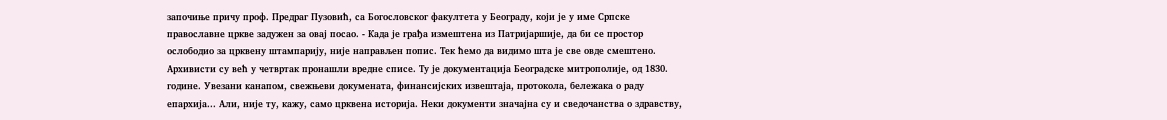започиње причу проф. Предраг Пузовић, са Богословског факултета у Београду, који је у име Српске православне цркве задужен за овај посао. - Када је грађа измештена из Патријаршије, да би се простор ослободио за црквену штампарију, није направљен попис. Тек ћемо да видимо шта је све овде смештено. Архивисти су већ у четвртак пронашли вредне списе. Ту је документација Београдске митрополије, од 1830. године. Увезани канапом, свежњеви докумената, финансијских извештаја, протокола, бележака о раду епархија... Али, није ту, кажу, само црквена историја. Неки документи значајна су и сведочанства о здравству,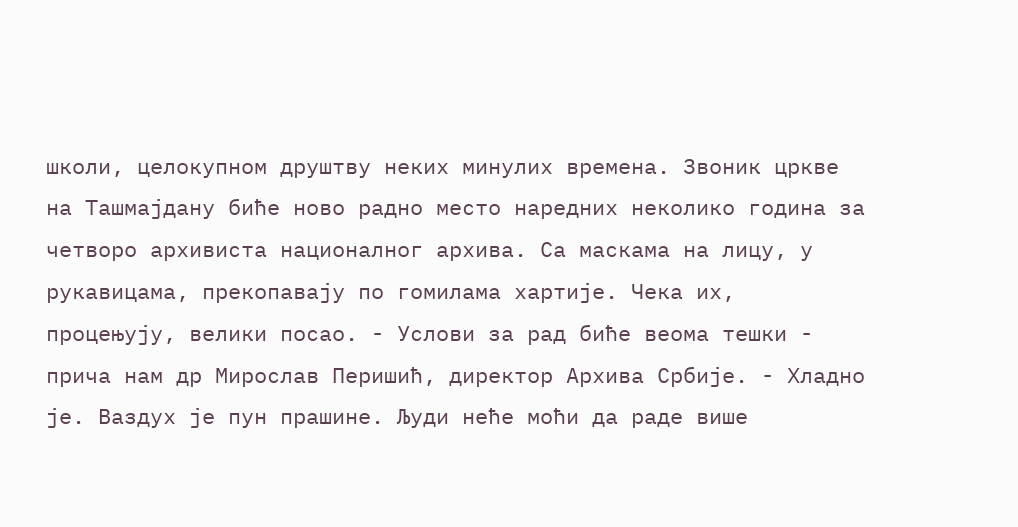школи, целокупном друштву неких минулих времена. Звоник цркве на Ташмајдану биће ново радно место наредних неколико година за четворо архивиста националног архива. Са маскама на лицу, у рукавицама, прекопавају по гомилама хартије. Чека их, процењују, велики посао. - Услови за рад биће веома тешки - прича нам др Мирослав Перишић, директор Архива Србије. - Хладно је. Ваздух је пун прашине. Људи неће моћи да раде више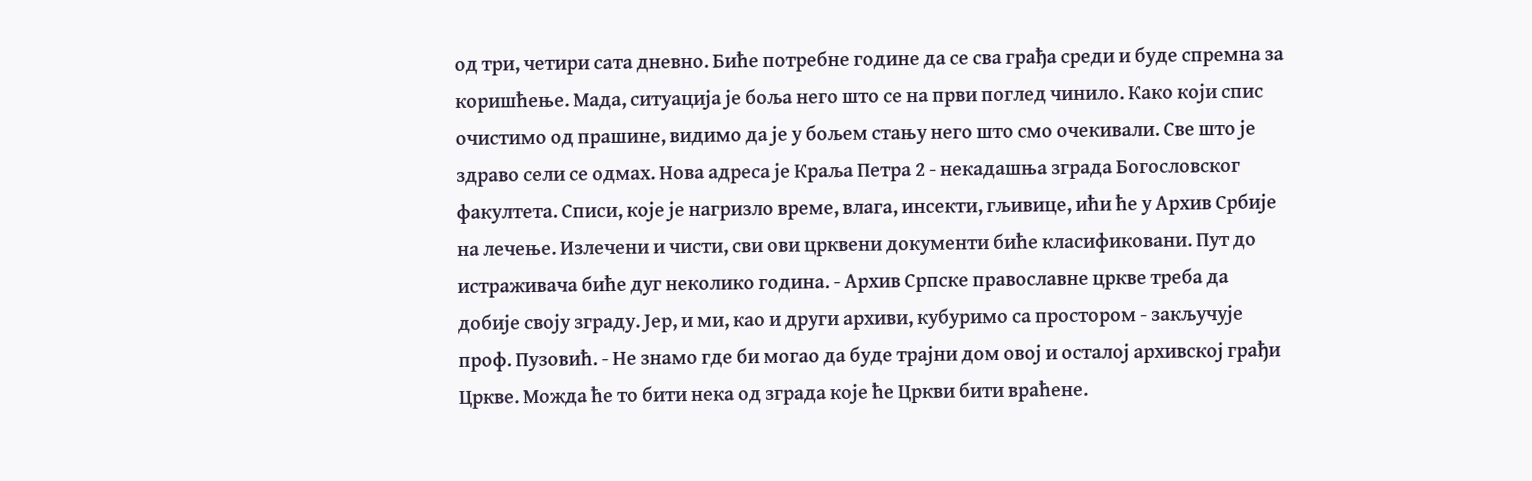од три, четири сата дневно. Биће потребне године да се сва грађа среди и буде спремна за коришћење. Мада, ситуација је боља него што се на први поглед чинило. Како који спис очистимо од прашине, видимо да је у бољем стању него што смо очекивали. Све што је здраво сели се одмах. Нова адреса је Краља Петра 2 - некадашња зграда Богословског факултета. Списи, које је нагризло време, влага, инсекти, гљивице, ићи ће у Архив Србије на лечење. Излечени и чисти, сви ови црквени документи биће класификовани. Пут до истраживача биће дуг неколико година. - Архив Српске православне цркве треба да добије своју зграду. Јер, и ми, као и други архиви, кубуримо са простором - закључује проф. Пузовић. - Не знамо где би могао да буде трајни дом овој и осталој архивској грађи Цркве. Можда ће то бити нека од зграда које ће Цркви бити враћене.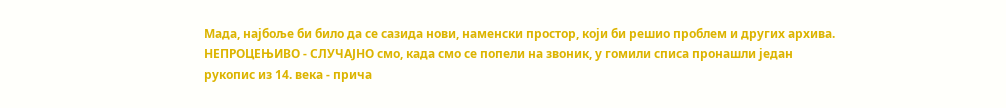Мада, најбоље би било да се сазида нови, наменски простор, који би решио проблем и других архива. НЕПРОЦЕЊИВО - СЛУЧАЈНО смо, када смо се попели на звоник, у гомили списа пронашли један рукопис из 14. века - прича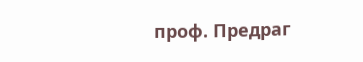проф. Предраг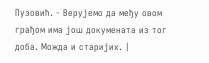Пузовић. - Верујемо да међу овом грађом има још докумената из тог доба. Можда и старијих. |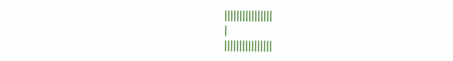||||||||||||||||
|
||||||||||||||||